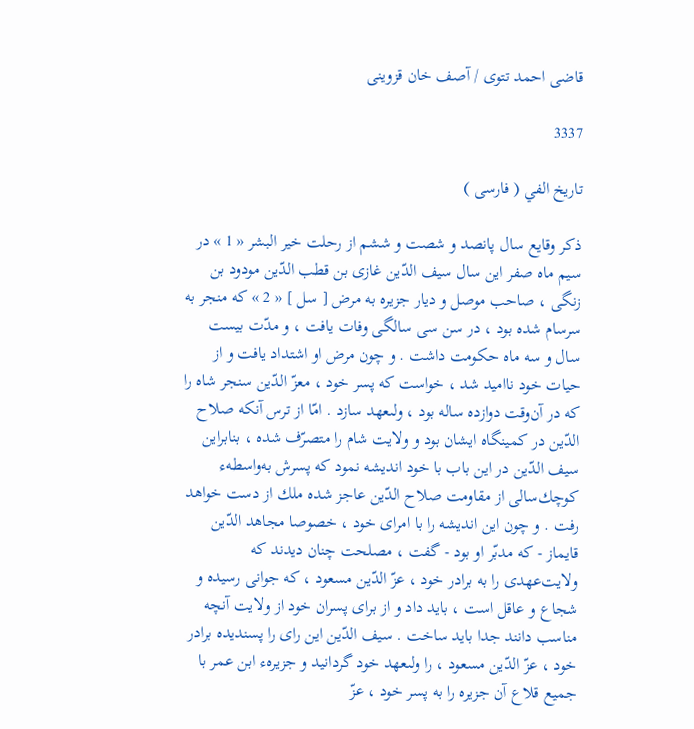قاضى احمد تتوى / آصف خان قزوينى

3337

تاريخ الفي ( فارسى )

ذكر وقايع سال پانصد و شصت و ششم از رحلت خير البشر « 1 » در سيم ماه صفر اين سال سيف الدّين غازى بن قطب الدّين مودود بن زنگى ، صاحب موصل و ديار جزيره به مرض [ سل ] « 2 » كه منجر به سرسام شده بود ، در سن سى سالگى وفات يافت ، و مدّت بيست سال و سه ماه حكومت داشت . و چون مرض او اشتداد يافت و از حيات خود نااميد شد ، خواست كه پسر خود ، معزّ الدّين سنجر شاه را كه در آن‌وقت دوازده ساله بود ، ولىعهد سازد . امّا از ترس آنكه صلاح الدّين در كمينگاه ايشان بود و ولايت شام را متصرّف شده ، بنابراين سيف الدّين در اين باب با خود انديشه نمود كه پسرش به‌واسطهء كوچك‌سالى از مقاومت صلاح الدّين عاجز شده ملك از دست خواهد رفت . و چون اين انديشه را با امراى خود ، خصوصا مجاهد الدّين قايماز - كه مدبّر او بود - گفت ، مصلحت چنان ديدند كه ولايت‌عهدى را به برادر خود ، عزّ الدّين مسعود ، كه جوانى رسيده و شجاع و عاقل است ، بايد داد و از براى پسران خود از ولايت آنچه مناسب دانند جدا بايد ساخت . سيف الدّين اين راى را پسنديده برادر خود ، عزّ الدّين مسعود ، را ولىعهد خود گردانيد و جزيرهء ابن عمر با جميع قلاع آن جزيره را به پسر خود ، عزّ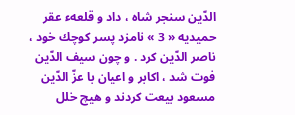الدّين سنجر شاه ، داد و قلعهء عقر حميديه « 3 » نامزد پسر كوچك خود ، ناصر الدّين كرد . و چون سيف الدّين فوت شد ، اكابر و اعيان با عزّ الدّين مسعود بيعت كردند و هيچ خلل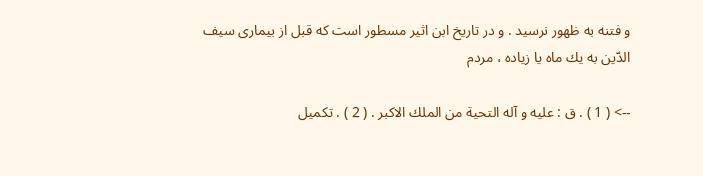و فتنه به ظهور نرسيد . و در تاريخ ابن اثير مسطور است كه قبل از بيمارى سيف الدّين به يك ماه يا زياده ، مردم

--> ( 1 ) . ق : عليه و آله التحية من الملك الاكبر . ( 2 ) . تكميل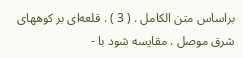براساس متن الكامل . ( 3 ) . قلعه‌اى بر كوههاى شرق موصل . مقايسه شود با -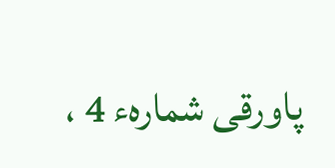پاورقى شمارهء 4 ،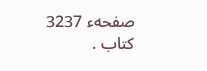صفحهء 3237 كتاب .